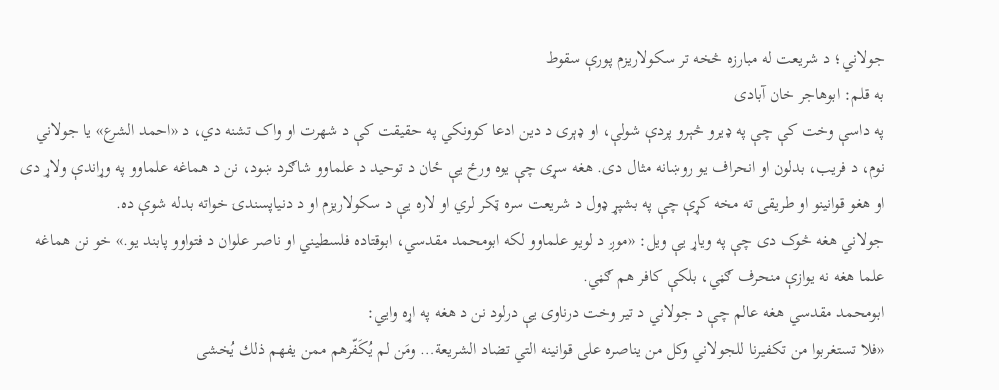جولاني؛ د شریعت له مبارزه څخه تر سکولاریزم پورې سقوط
به قلم: ابوهاجر خان آبادی
په داسې وخت کې چې په ډیرو څېرو پردې شولې، او ډېری د دین ادعا کوونکي په حقیقت کې د شهرت او واک تشنه دي، د «احمد الشرع» یا جولاني نوم، د فریب، بدلون او انحراف یو روښانه مثال دی. هغه سړی چې یوه ورځ یې ځان د توحید د علماوو شاګرد ښود، نن د هماغه علماوو په وړاندې ولاړ دی او هغو قوانینو او طریقی ته مخه کړې چې په بشپړ ډول د شریعت سره ټکر لري او لاره یې د سکولاریزم او د دنیاپسندۍ خواته بدله شوې ده.
جولاني هغه څوک دی چې په وياړ یې ویل: «موږ د لویو علماوو لکه ابومحمد مقدسي، ابوقتاده فلسطیني او ناصر علوان د فتواوو پابند یو.» خو نن هماغه علما هغه نه یوازې منحرف ګڼي، بلکې کافر هم ګڼي.
ابومحمد مقدسي هغه عالم چې د جولاني د تیر وخت درناوی یې درلود نن د هغه په اړه وايي:
«فلا تستغربوا من تكفيرنا للجولاني وكل من يناصره على قوانينه التي تضاد الشريعة… ومَن لم يُكَفّرهم ممن يفهم ذلك يُخشى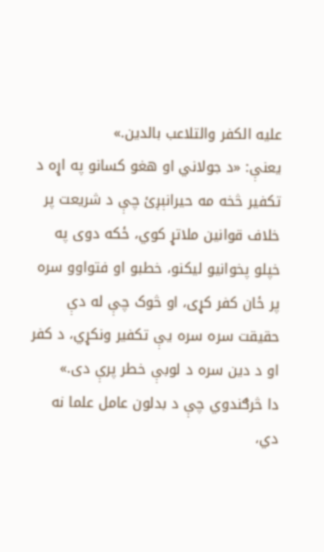عليه الكفر والتلاعب بالدين.»
یعنې: «د جولاني او هغو کسانو په اړه د تکفیر څخه مه حیرانېږئ چې د شریعت پر خلاف قوانین ملاتړ کوي، ځکه دوی په خپلو پخوانیو لیکنو، خطبو او فتواوو سره پر ځان کفر کړی، او څوک چې له دې حقیقت سره سره یې تکفیر ونکړي، د کفر او د دین سره د لوبې خطر پرې دی.»
دا څرګندوي چې د بدلون عامل علما نه دي،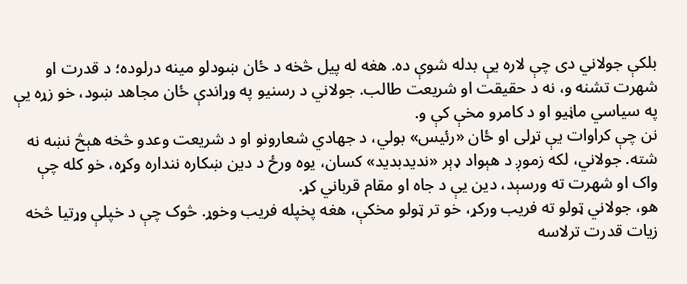بلکې جولاني دی چې لاره یې بدله شوې ده. هغه له پیل څخه د ځان ښودلو مینه درلوده؛ د قدرت او شهرت تشنه و، نه د حقیقت او شریعت طالب. جولاني د رسنیو په وړاندې ځان مجاهد ښود، خو زړه یې په سیاسي ماڼیو او د کامرو مخې کې و.
نن چې کراوات یې تړلی او ځان «رئیس» بولي، د جهادي شعارونو او د شریعت وعدو څخه هېڅ نښه نه شته. جولاني، لکه زموږ د هېواد ډېر «ندیدبدید» کسان، یوه ورځ د دین ښکاره ننداره وکړه، خو کله چې واک او شهرت ته ورسېد، دین یې د جاه او مقام قرباني کړ.
هو، جولاني ټولو ته فریب ورکړ، خو تر ټولو مخکې، هغه پخپله فریب وخوړ. څوک چې د خپلې وړتیا څخه زیات قدرت ترلاسه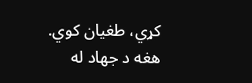کړي، طغیان کوي. هغه د جهاد له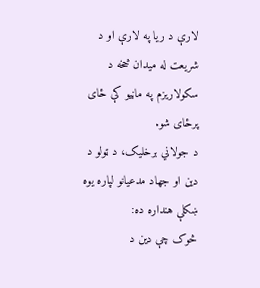لارې د ریا په لارې او د شریعت له میدان څخه د سکولاریزم په ماڼیو کې ځای پرځای شو.
د جولاني برخلیک، د ټولو د دین او جهاد مدعیانو لپاره یوه ښکلې هنداره ده:
څوک چې دین د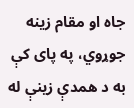جاه او مقام زینه جوړوي، په پای کې به د همدې زینې له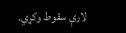لارې سقوط وکړي.